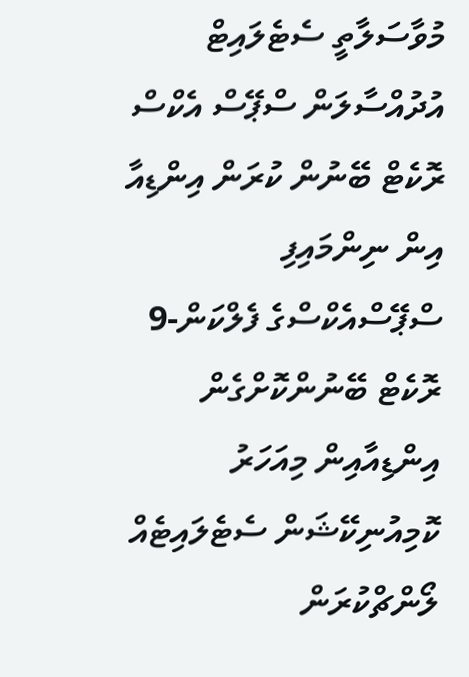މުވާސަލާތީ ސެޓެލައިޓް އުދުއްސާލަން ސްޕޭސް އެކްސް ރޮކެޓް ބޭނުން ކުރަން އިންޑިއާ އިން ނިންމައިފި
ސްޕޭސްއެކްސްގެ ފެލްކަން-9 ރޮކެޓް ބޭނުންކޮށްގެން އިންޑިއާއިން މިއަހަރު ކޮމިއުނިކޭޝަން ސެޓެލައިޓެއް ލޯންޗްކުރަން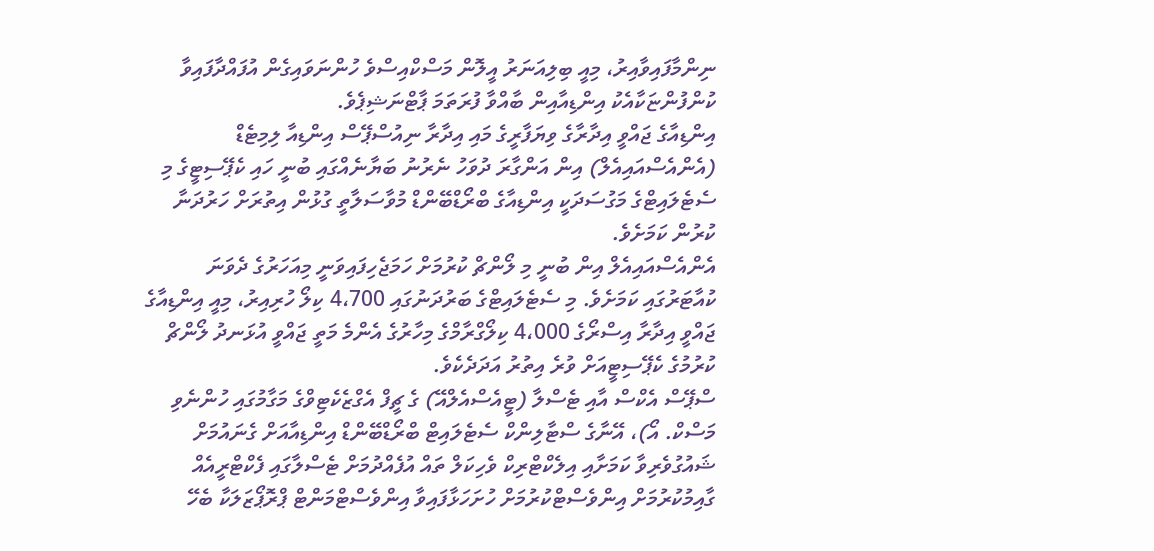ނިންމާފައިވާއިރު، މިއީ ބިލިއަނަރު އީލޮން މަސްކްއިސްވެ ހުންނަވައިގެން އުފައްދާފައިވާ ކުންފުންޏަކާއެކު އިންޑިއާއިން ބާއްވާ ފުރަތަމަ ޕާޓްނަޝިޕެވެ.
އިންޑިއާގެ ޖައްވީ އިދާރާގެ ވިޔަފާރީގެ މައި އިދާރާ ނިއުސްޕޭސް އިންޑިއާ ލިމިޓެޑް (އެންއެސްއައިއެލް) އިން އަންގާރަ ދުވަހު ނެރުނު ބަޔާނެއްގައި ބުނީ ހައި ކެޕޭސިޓީގެ މި ސެޓެލައިޓްގެ މަގުސަދަކީ އިންޑިއާގެ ބްރޯޑްބޭންޑް މުވާސަލާތީ ގުޅުން އިތުރަށް ހަރުދަނާ ކުރުން ކަމަށެވެ.
އެންއެސްއައިއެލް އިން ބުނީ މި ލޯންޗް ކުރުމަށް ހަމަޖެހިފައިވަނީ މިއަހަރުގެ ދެވަނަ ކުއާޓަރުގައި ކަމަށެވެ. މި ސެޓެލައިޓްގެ ބަރުދަނުގައި 4،700 ކިލޯ ހުރިއިރު، މިއީ އިންޑިއާގެ ޖައްވީ އިދާރާ އިސްރޯގެ 4،000 ކިލޯގްރާމްގެ މިހާރުގެ އެންމެ މަތީ ޖައްވީ އުޅަނދު ލޯންޗް ކުރުމުގެ ކެޕޭސިޓީއަށް ވުރެ އިތުރު އަދަދެކެވެ.
ސްޕޭސް އެކްސް އާއި ޓެސްލާ (ޓީއެސްއެލްއޭ) ގެ ޗީފް އެގްޒެކެޓިވްގެ މަގާމުގައި ހުންނެވި މަސްކް. އޯ)، އޭނާގެ ސްޓާލިންކް ސެޓެލައިޓް ބްރޯޑްބޭންޑް އިންޑިއާއަށް ގެނައުމަށް ޝައުގުވެރިވާ ކަމަށާއި އިލެކްޓްރިކް ވެހިކަލް ތައް އުފެއްދުމަށް ޓެސްލާގައި ފެކްޓްރީއެއް ގާއިމުކުރުމަށް އިންވެސްޓްކުރުމަށް ހުށަހަޅާފައިވާ އިންވެސްޓްމަންޓް ޕްރޮޕޯޒަލަކާ ބެހޭ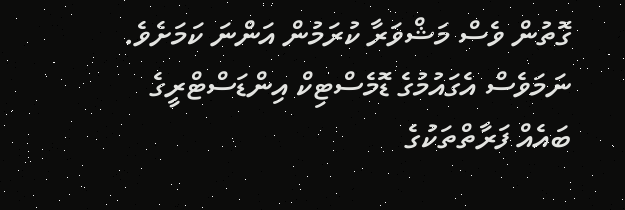ގޮތުން ވެސް މަޝްވަރާ ކުރަމުން އަންނަ ކަމަށެވެ. ނަމަވެސް އެގައުމުގެ ޑޮމެސްޓިކް އިންޑަސްޓްރީގެ ބައެއް ފަރާތްތަކުގެ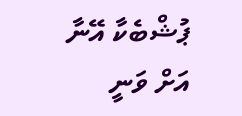ޕުޝްބެކާ އޭނާ އަށް ވަނީ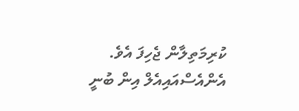ކުރިމަތިލާން ޖެހިފަ އެވެ.
އެންއެސްއައިއެލް އިން ބުނީ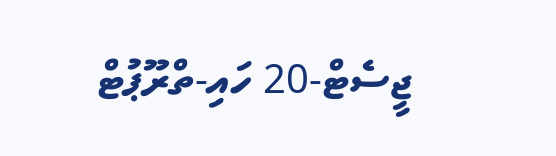ޖީސެޓް-20 ހައި-ތްރޫޕުޓް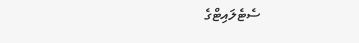ސެޓެލައިޓްގެ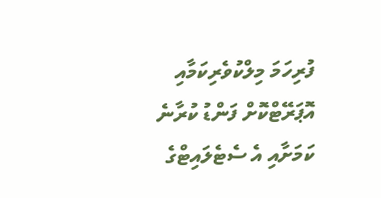ފުރިހަމަ މިލްކުވެރިކަމާއި އޮޕަރޭޓްކޮށް ފަންޑު ކުރާނެ ކަމަށާއި އެ ސެޓެލައިޓްގެ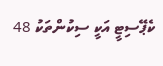ކެޕޭސިޓީ އަކީ ސިކުންތަކު 48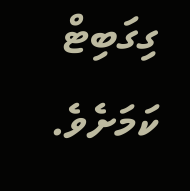ގިގަބިޓް ކަމަށެވެ.